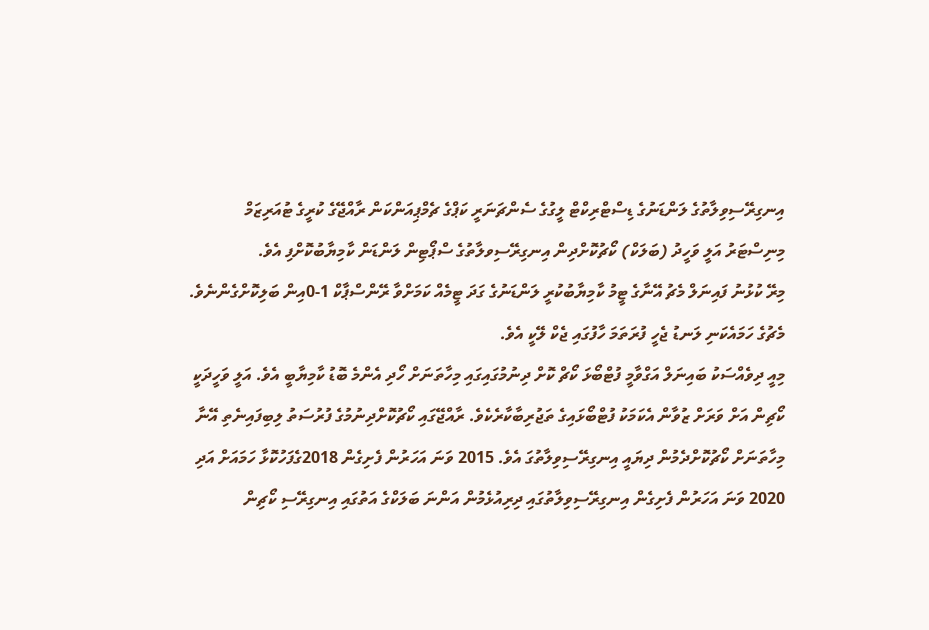އިނގިރޭސިވިލާތުގެ ލަންޑަނުގެ ޑިސްޓްރިކްޓް ލީގުގެ ސެންޗަނަރީ ކަޕްގެ ޗެމްޕިއަންކަން ރާއްޖޭގެ ކުރީގެ ޓުއަރިޒަމް މިނިސްޓަރު އަލީ ވަހީދު (ބަލަކް) ކޯޗުކޮށްދިން އިނގިރޭސިވލާތުގެ ސްޕޯޓިން ލަންޑަން ކާމިޔާބުކޮށްފި އެވެ.
މިރޭ ކުޅުނު ފައިނަލް މެޗު އޭނާގެ ޓީމު ކާމިޔާބުކުރީ ލަންޑަނުގެ ގަދަ ޓީމެއް ކަމަށްވާ ރޭންސްޕާކް 1-0އިން ބަލިކޮށްގެންނެވެ. މެޗުގެ ހަމައެކަނި ލަނޑު ޖެހީ ފުރަތަމަ ހާފުގައި ޖެކް ލޭކީ އެވެ.
މިއީ ދިވެއްސަކު ބައިނަލް އަގްވާމީ ފުޓްބޯޅަ ކޯޗް ކޮށް ދިނުމުގައިގައި މިހާތަނަށް ހޯދި އެންމެ ބޮޑު ކާމިޔާބީ އެވެ. އަލީ ވަހީދަކީ ކޯޗިން އަށް ވަރަށް ޒުވާން އެކަމަކު ފުޓްބޯޅައިގެ ތަޖުރިބާކާރެކެވެ. ރާއްޖޭގައި ކޯޗުކޮށްދިނުމުގެ ފުރުސަތު ލިބިފައިނެތި އޭނާ މިހާތަނަށް ކޯޗުކޮށްދެމުން ދިޔައީ އިނގިރޭސިވިލާތުގަ އެވެ. 2015 ވަނަ އަހަރުން ފެށިގެން 2018ގެފަހުކޮޅާ ހަމައަށް އަދި 2020 ވަނަ އަހަރުން ފެށިގެން އިނގިރޭސިވިލާތުގައި ދިރިއުޅެމުން އަންނަ ބަލަކްގެ އަތުގައި އިނގިރޭސި ކޯޗިން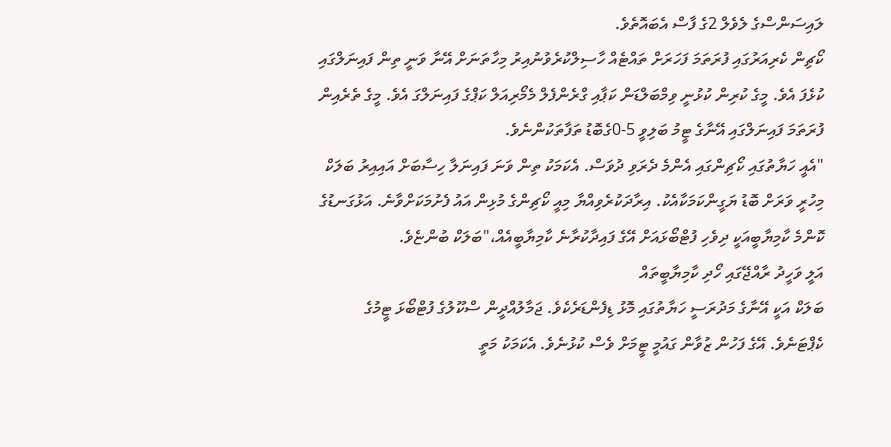ލައިސަންސްގެ ލެވެލް 2ގެ ފާސް އެބައޮތެވެ.
ކޯޗިން ކެރިއަރުގައި ފުރަތަމަ ފަހަރަށް ތައްޓެއް ހާސިލްކުރެވުނުއިރު މިހާތަނަށް އޭނާ ވަނީ ތިން ފައިނަލްގައި ކުޅެފަ އެވެ. މީގެ ކުރިން ކުޅުނީ ވިމްބަލްޑަން ކަޕާއި ގްރެންފެލް މެމޯރިއަލް ކަޕްގެ ފައިނަލްގަ އެވެ. މީގެ ތެރެއިން ފުރަތަމަ ފައިނަލްގައި އޭނާގެ ޓީމު ބަލިވީ 5-0ގެބޮޑު ތަފާތަކުންނެވެ.
"އެއީ ހަޔާތުގައި ކޯޗިންގައި އެންމެ ދެރަވި ދުވަސް. އެކަމަކު ތިން ވަނަ ފައިނަލާ ހިސާބަށް އައިއިރު ބަލަކް މިހުރީ ވަރަށް ބޮޑު ޔަގީންކަމަކާއެކު. އިރާދަކުރެވިއްޔާ މިއީ ކޯޗިންގެ މުޅިން އައު ފެށުމަކަށްވާނެ. އަޅުގަނޑުގެ ކޮންމެ ކާމިޔާބީއަކީ ދިވެހި ފުޓްބޯޅައަށް އޭގެ ފައިދާކުރާނެ ކާމިޔާބީއެއް،"ބަލަކް ބުންޏެވެ.
އަލީ ވަހީދު ރާއްޖޭގައި ހޯދި ކާމިޔާބީތައް
ބަލަކް އަކީ އޭނާގެ މަދުރަސީ ހަޔާތުގައި މޮޅު ޑިފެންޑަރެކެވެ. ޖަމާލުއްދީން ސްކޫލުގެ ފުޓްބޯޅަ ޓީމުގެ ކެޕްޓަނެވެ. އޭގެ ފަހުން ޒުވާން ގައުމީ ޓީމަށް ވެސް ކުޅުނެވެ. އެކަމަކު މަތީ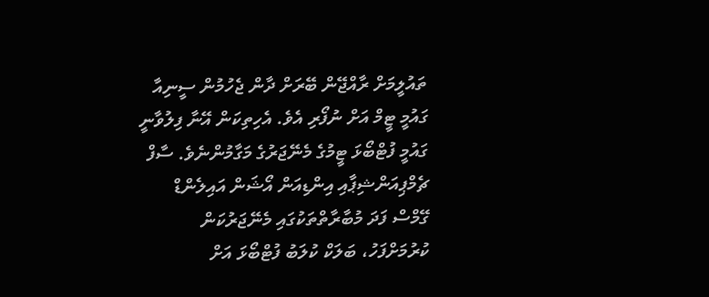ތައުލީމަށް ރާއްޖޭން ބޭރަށް ދާން ޖެހުމުން ސީނިއާ ގައުމީ ޓީމް އަށް ނުފޯރި އެވެ. އެހިތިކަން އޭނާ ފިލުވާނީ ގައުމީ ފުޓްބޯޅަ ޓީމުގެ މެނޭޖަރުގެ މަގާމުންނެވެ. ސާފް ޗެމްޕިއަންޝިޕާއި އިންޑިއަން އޯޝަން އައިލެންޑް ގޭމްސް ފަދަ މުބާރާތްތަކުގައި މެނޭޖަރުކަން ކުރުމަށްފަހު، ބަލަކް ކުލަބު ފުޓްބޯޅަ އަށް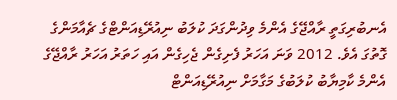އެނބުރިގަތީ ރާއްޖޭގެ އެންމެ ވިދުންގަދަ ކުލަބު ނިއުރޭޑިއަންޓްގެ ޗެއާމަންގެ ގޮތުގަ އެވެ. 2012 ވަނަ އަހަރު ފެށިގެން ޖެހިގެން އައި ހަތަރު އަހަރު ރާއްޖޭގެ އެންމެ ކާމިޔާބު ކުލަބުގެ މަގާމަށް ނިއުރޭޑިއަންޓް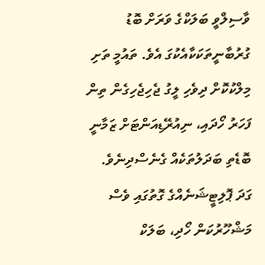ވާސިލްވީ ބަލަކްގެ ވަރަށް ބޮޑު ގުރުބާނީތަކަކާއެކުގަ އެވެ. ތައުމީ ތަށި މިލްކުކޮށް ދިވެހި ލީގު ޖެހިޖެހިގެން ތިން ފަހަރު ހޯދައި، ނިއުރޭޑިއަންޓަށް ޒަމާނީ ބޮޑެތި ބަދަލުތަކެއް ގެނެސްދިނެވެ.
ގަދަ ޕޮލިޓީޝަނެއްގެ ގޮތުގައި ވެސް މަޝްހޫރުކަން ހޯދި، ބަލަކް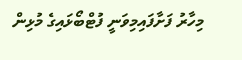މިހާރު ފަށާފައިމިވަނީ ފުޓްބޯޅައިގެ މުޅިން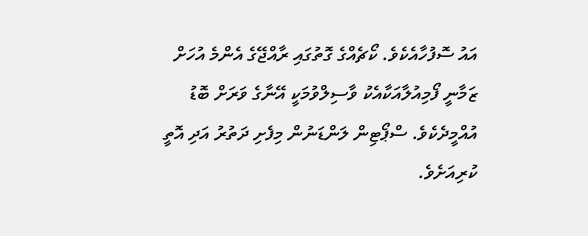އައު ސޮފުހާއެކެވެ. ކޯޗެއްގެ ގޮތުގައި ރާއްޖޭގެ އެންމެ އުހަށް ޒަމާނީ ފޯމިއުލާއަކާއެކު ވާސިލްވުމަކީ އޭނާގެ ވަރަށް ބޮޑު އުއްމީދެކެވެ. ސްޕޯޓިން ލަންޑަނުން މިފެށި ދަތުރު އަދި އޮތީ ކުރިއަށެވެ.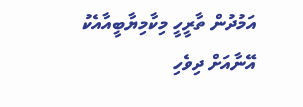އަމުދުން ތާރީހީ މިކާމިޔާބީއާއެކު އޭނާއަށް ދިވެހި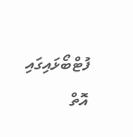ފުޓްބޯޅައިގައި އޮތް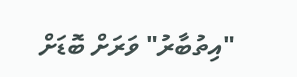"އިތުބާރު" ވަރަށް ބޮޑަށް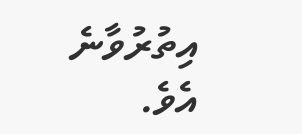އިތުރުވާނެ އެވެ.